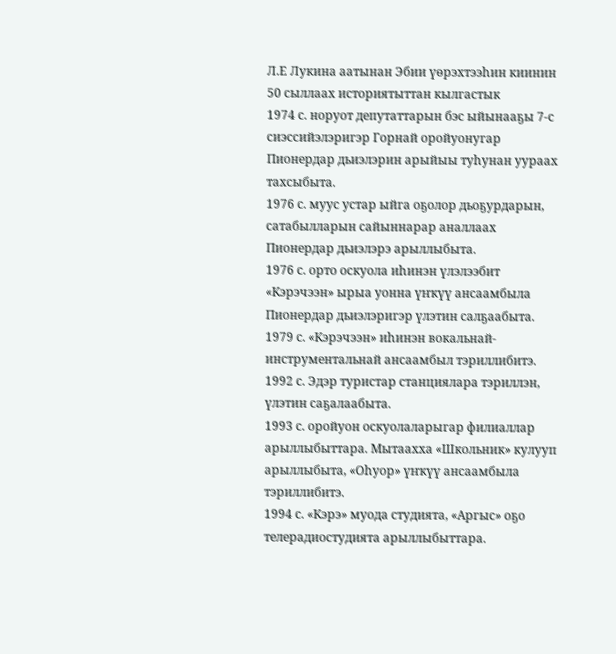Л.Е Лукина аатынан Эбии үөрэхтээһин киинин 50 сыллаах историятыттан кылгастык
1974 с. норуот депутаттарын бэс ыйынааҕы 7-с сиэссийэлэригэр Горнай оройуонугар Пионердар дьиэлэрин арыйыы туһунан уураах тахсыбыта.
1976 с. муус устар ыйга оҕолор дьоҕурдарын, сатабылларын сайыннарар аналлаах Пионердар дьиэлэрэ арыллыбыта.
1976 с. орто оскуола иһинэн үлэлээбит «Кэрэчээн» ырыа уонна үҥкүү ансаамбыла Пионердар дьиэлэригэр үлэтин салҕаабыта.
1979 с. «Кэрэчээн» иһинэн вокальнай-инструментальнай ансаамбыл тэриллибитэ.
1992 с. Эдэр туристар станциялара тэриллэн, үлэтин саҕалаабыта.
1993 с. оройуон оскуолаларыгар филиаллар арыллыбыттара. Мытаахха «Школьник» кулууп арыллыбыта, «Оһуор» үҥкүү ансаамбыла тэриллибитэ.
1994 с. «Кэрэ» муода студията, «Аргыс» оҕо телерадиостудията арыллыбыттара.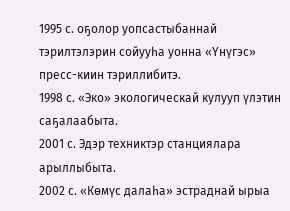1995 с. оҕолор уопсастыбаннай тэрилтэлэрин сойууһа уонна «Үнүгэс» пресс-киин тэриллибитэ.
1998 с. «Эко» экологическай кулууп үлэтин саҕалаабыта.
2001 с. Эдэр техниктэр станциялара арыллыбыта.
2002 с. «Көмүс далаһа» эстраднай ырыа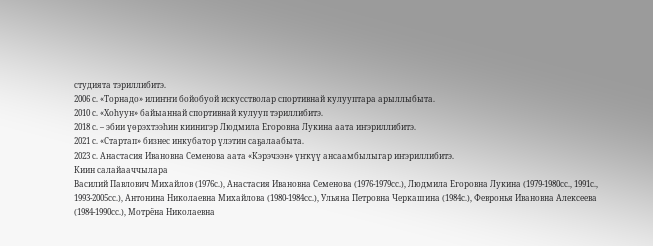студията тэриллибитэ.
2006 с. «Торнадо» илиҥҥи бойобуой искусстволар спортивнай кулууптара арыллыбыта.
2010 с. «Хоһуун» байыаннай спортивнай кулууп тэриллибитэ.
2018 с. – эбии үөрэхтээһин киинигэр Людмила Егоровна Лукина аата иҥэриллибитэ.
2021 с. «Стартап» бизнес инкубатор үлэтин саҕалаабыта.
2023 с. Анастасия Ивановна Семенова аата «Кэрэчээн» үҥкүү ансаамбылыгар иҥэриллибитэ.
Киин салайааччылара
Василий Павлович Михайлов (1976с.), Анастасия Ивановна Семенова (1976-1979сс.), Людмила Егоровна Лукина (1979-1980сс., 1991с., 1993-2005сс.), Антонина Николаевна Михайлова (1980-1984сс.), Ульяна Петровна Черкашина (1984с.), Февронья Ивановна Алексеева (1984-1990сс.), Мотрёна Николаевна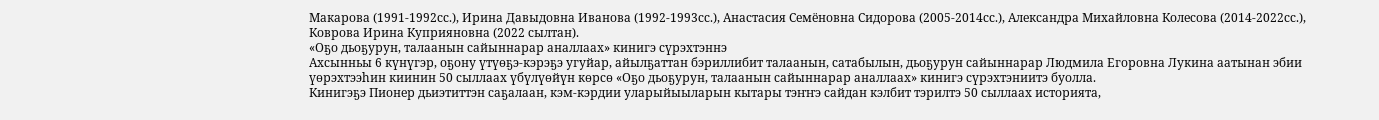Макарова (1991-1992сс.), Ирина Давыдовна Иванова (1992-1993сс.), Анастасия Семёновна Сидорова (2005-2014сс.), Александра Михайловна Колесова (2014-2022сс.), Коврова Ирина Куприяновна (2022 сылтан).
«Оҕо дьоҕурун, талаанын сайыннарар аналлаах» кинигэ сүрэхтэннэ
Ахсынньы 6 күнүгэр, оҕону үтүөҕэ-кэрэҕэ угуйар, айылҕаттан бэриллибит талаанын, сатабылын, дьоҕурун сайыннарар Людмила Егоровна Лукина аатынан эбии үөрэхтээһин киинин 50 сыллаах үбүлүөйүн көрсө «Оҕо дьоҕурун, талаанын сайыннарар аналлаах» кинигэ сүрэхтэниитэ буолла.
Кинигэҕэ Пионер дьиэтиттэн саҕалаан, кэм-кэрдии уларыйыыларын кытары тэҥҥэ сайдан кэлбит тэрилтэ 50 сыллаах историята,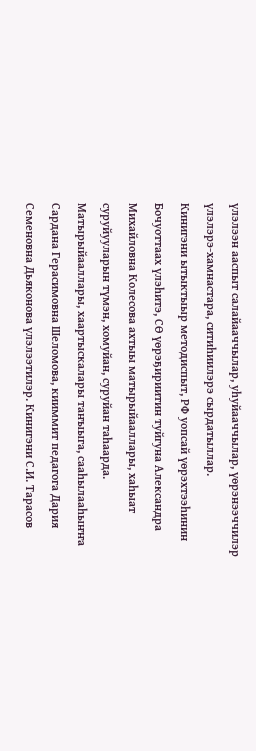үлэлээн ааспыт салайааччылар, уһуйааччылар, үөрэнээччилэр үлэлэрэ-хамнастара, ситиһиилэрэ сырдатыллар.
Кинигэни ытыктыыр методиспыт, РФ уопсай үөрэхтээһинин Бочуоттаах үлэһитэ, СӨ үөрэҕириитин туйгуна Александра Михайловна Колесова ахтыы матырыйааллары, хаһыат суруйууларын түмэн, хомуйан, суруйан таһаарда.
Матырыйааллары, хаартыскалары таҥыыга, сааһылааһыҥҥа Сардана Герасимовна Шеломова, кииммит педагога Дария Семеновна Дьяконова үлэлээтилэр. Кинигэни С.И. Тарасов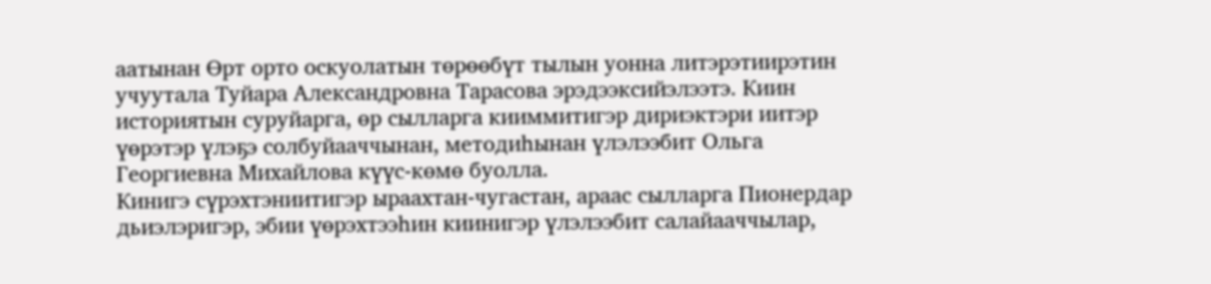аатынан Өрт орто оскуолатын төрөөбүт тылын уонна литэрэтиирэтин учуутала Туйара Александровна Тарасова эрэдээксийэлээтэ. Киин историятын суруйарга, өр сылларга кииммитигэр дириэктэри иитэр үөрэтэр үлэҕэ солбуйааччынан, методиһынан үлэлээбит Ольга Георгиевна Михайлова күүс-көмө буолла.
Кинигэ сүрэхтэниитигэр ыраахтан-чугастан, араас сылларга Пионердар дьиэлэригэр, эбии үөрэхтээһин киинигэр үлэлээбит салайааччылар,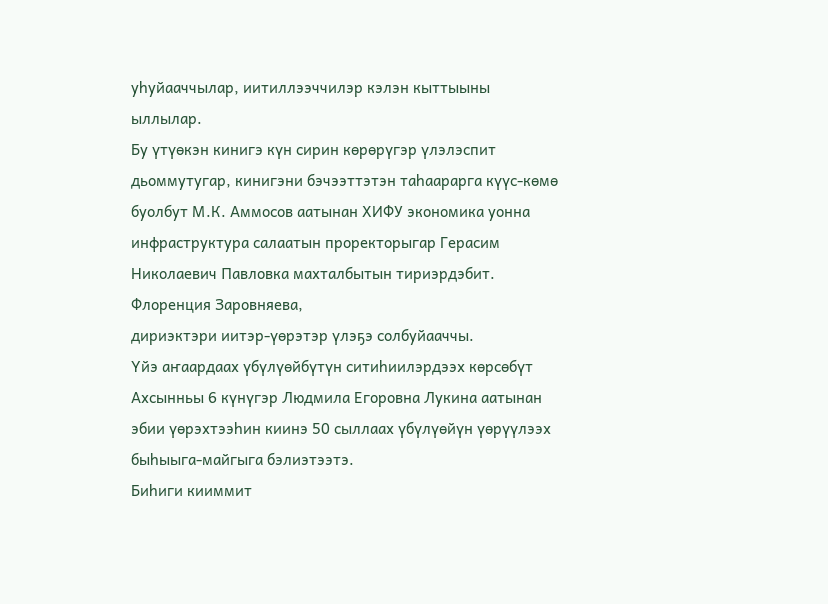уһуйааччылар, иитиллээччилэр кэлэн кыттыыны ыллылар.
Бу үтүөкэн кинигэ күн сирин көрөрүгэр үлэлэспит дьоммутугар, кинигэни бэчээттэтэн таһаарарга күүс-көмө буолбут М.К. Аммосов аатынан ХИФУ экономика уонна инфраструктура салаатын проректорыгар Герасим Николаевич Павловка махталбытын тириэрдэбит.
Флоренция Заровняева,
дириэктэри иитэр-үөрэтэр үлэҕэ солбуйааччы.
Үйэ аҥаардаах үбүлүөйбүтүн ситиһиилэрдээх көрсөбүт
Ахсынньы 6 күнүгэр Людмила Егоровна Лукина аатынан эбии үөрэхтээһин киинэ 50 сыллаах үбүлүөйүн үөрүүлээх быһыыга-майгыга бэлиэтээтэ.
Биһиги кииммит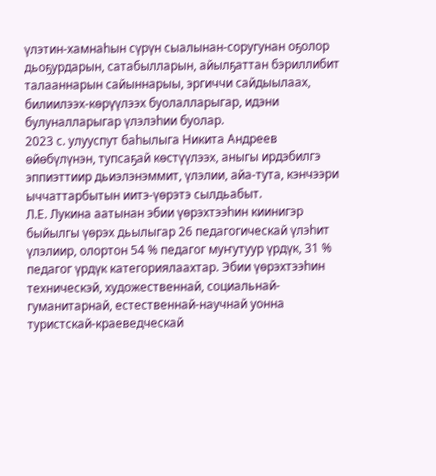үлэтин-хамнаһын сүрүн сыалынан-соругунан оҕолор дьоҕурдарын, сатабылларын, айылҕаттан бэриллибит талааннарын сайыннарыы, эргиччи сайдыылаах, билиилээх-көрүүлээх буолалларыгар, идэни булуналларыгар үлэлэһии буолар.
2023 с. улууспут баһылыга Никита Андреев өйөбүлүнэн, тупсаҕай көстүүлээх, аныгы ирдэбилгэ эппиэттиир дьиэлэнэммит, үлэлии, айа-тута, кэнчээри ыччаттарбытын иитэ-үөрэтэ сылдьабыт.
Л.Е. Лукина аатынан эбии үөрэхтээһин киинигэр быйылгы үөрэх дьылыгар 26 педагогическай үлэһит үлэлиир, олортон 54 % педагог муҥутуур үрдүк, 31 % педагог үрдүк категориялаахтар. Эбии үөрэхтээһин техническэй, художественнай, социальнай-гуманитарнай, естественнай-научнай уонна туристскай-краеведческай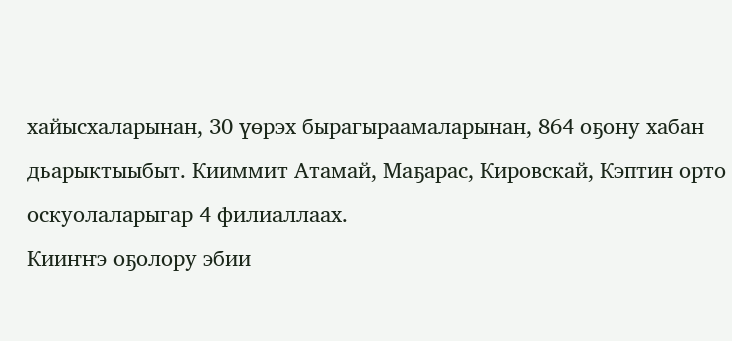хайысхаларынан, 30 үөрэх бырагыраамаларынан, 864 оҕону хабан дьарыктыыбыт. Кииммит Атамай, Маҕарас, Кировскай, Кэптин орто оскуолаларыгар 4 филиаллаах.
Кииҥҥэ оҕолору эбии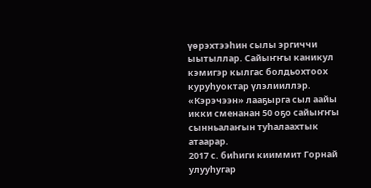үөрэхтээһин сылы эргиччи ыытыллар. Сайыҥҥы каникул кэмигэр кылгас болдьохтоох куруһуоктар үлэлииллэр. «Кэрэчээн» лааҕырга сыл аайы икки сменанан 50 оҕо сайыҥҥы сынньалаҥын туһалаахтык атаарар.
2017 с. биһиги кииммит Горнай улууһугар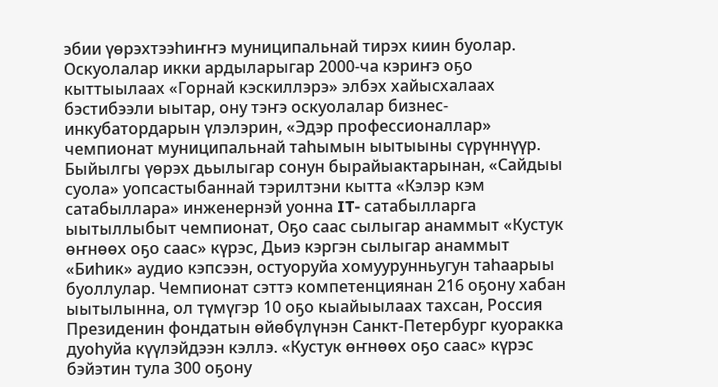эбии үөрэхтээһиҥҥэ муниципальнай тирэх киин буолар. Оскуолалар икки ардыларыгар 2000-ча кэриҥэ оҕо кыттыылаах «Горнай кэскиллэрэ» элбэх хайысхалаах бэстибээли ыытар, ону тэҥэ оскуолалар бизнес-инкубатордарын үлэлэрин, «Эдэр профессионаллар» чемпионат муниципальнай таһымын ыытыыны сүрүннүүр.
Быйылгы үөрэх дьылыгар сонун бырайыактарынан, «Сайдыы суола» уопсастыбаннай тэрилтэни кытта «Кэлэр кэм сатабыллара» инженернэй уонна IT- сатабылларга ыытыллыбыт чемпионат, Оҕо саас сылыгар анаммыт «Кустук өҥнөөх оҕо саас» күрэс, Дьиэ кэргэн сылыгар анаммыт «Биһик» аудио кэпсээн, остуоруйа хомуурунньугун таһаарыы буоллулар. Чемпионат сэттэ компетенциянан 216 оҕону хабан ыытылынна, ол түмүгэр 10 оҕо кыайыылаах тахсан, Россия Президенин фондатын өйөбүлүнэн Санкт-Петербург куоракка дуоһуйа күүлэйдээн кэллэ. «Кустук өҥнөөх оҕо саас» күрэс бэйэтин тула 300 оҕону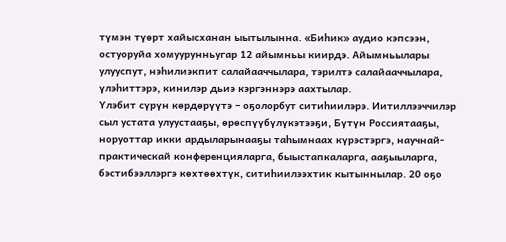түмэн түөрт хайысханан ыытылынна. «Биһик» аудио кэпсээн, остуоруйа хомуурунньугар 12 айымньы киирдэ. Айымньылары улууспут, нэһилиэкпит салайааччылара, тэрилтэ салайааччылара, үлэһиттэрэ, кинилэр дьиэ кэргэннэрэ аахтылар.
Үлэбит сүрүн көрдөрүүтэ – оҕолорбут ситиһиилэрэ. Иитиллээччилэр сыл устата улуустааҕы, өрөспүүбүлүкэтээҕи, Бүтүн Россиятааҕы, норуоттар икки ардыларынааҕы таһымнаах күрэстэргэ, научнай-практическай конференцияларга, быыстапкаларга, ааҕыыларга, бэстибээллэргэ көхтөөхтүк, ситиһиилээхтик кытыннылар. 20 оҕо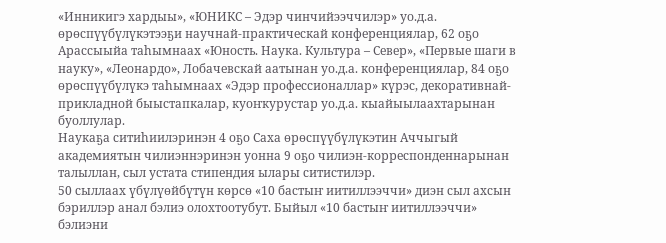«Инникигэ хардыы», «ЮНИКС – Эдэр чинчийээччилэр» уо.д.а. өрөспүүбүлүкэтээҕи научнай-практическай конференциялар, 62 оҕо Арассыыйа таһымнаах «Юность. Наука. Культура – Север», «Первые шаги в науку», «Леонардо», Лобачевскай аатынан уо.д.а. конференциялар, 84 оҕо өрөспүүбүлүкэ таһымнаах «Эдэр профессионаллар» күрэс, декоративнай-прикладной быыстапкалар, куоҥкурустар уо.д.а. кыайыылаахтарынан буоллулар.
Наукаҕа ситиһиилэринэн 4 оҕо Саха өрөспүүбүлүкэтин Аччыгый академиятын чилиэннэринэн уонна 9 оҕо чилиэн-корреспонденнарынан талыллан, сыл устата стипендия ылары ситистилэр.
50 сыллаах үбүлүөйбүтүн көрсө «10 бастыҥ иитиллээччи» диэн сыл ахсын бэриллэр анал бэлиэ олохтоотубут. Быйыл «10 бастыҥ иитиллээччи» бэлиэни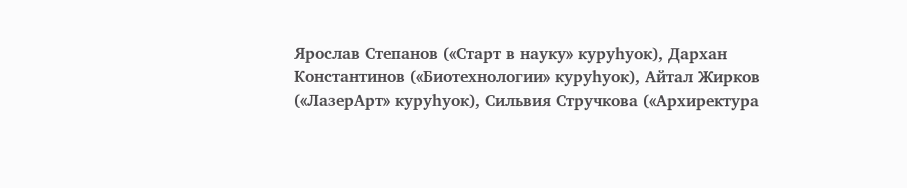Ярослав Степанов («Старт в науку» куруһуок), Дархан Константинов («Биотехнологии» куруһуок), Айтал Жирков («ЛазерАрт» куруһуок), Сильвия Стручкова («Архиректура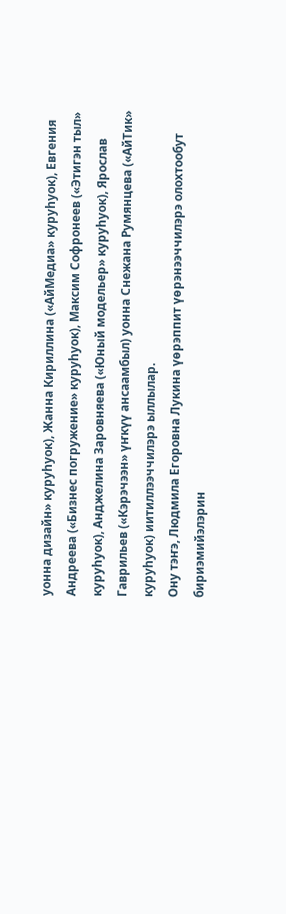уонна дизайн» куруһуок), Жанна Кириллина («АйМедиа» куруһуок), Евгения Андреева («Бизнес погружение» куруһуок), Максим Софронеев («Этигэн тыл» куруһуок), Анджелина Заровняева («Юный модельер» куруһуок), Ярослав Гаврильев («Кэрэчээн» үҥкүү ансаамбыл) уонна Снежана Румянцева («АйТик» куруһуок) иитиллээччилэрэ ыллылар.
Ону тэҥэ, Людмила Егоровна Лукина үөрэппит үөрэнээччилэрэ олохтообут бириэмийэлэрин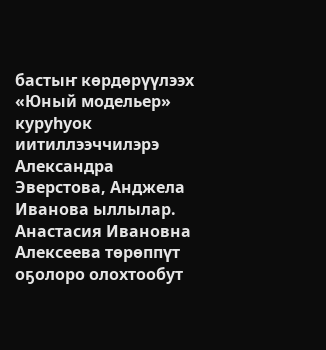бастыҥ көрдөрүүлээх «Юный модельер» куруһуок иитиллээччилэрэ Александра Эверстова, Анджела Иванова ыллылар. Анастасия Ивановна Алексеева төрөппүт оҕолоро олохтообут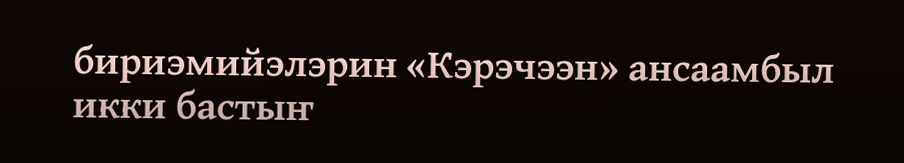бириэмийэлэрин «Кэрэчээн» ансаамбыл икки бастыҥ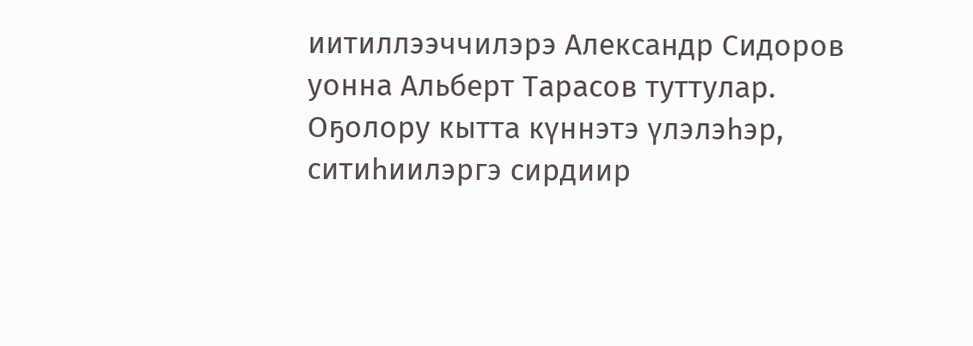иитиллээччилэрэ Александр Сидоров уонна Альберт Тарасов туттулар.
Оҕолору кытта күннэтэ үлэлэһэр, ситиһиилэргэ сирдиир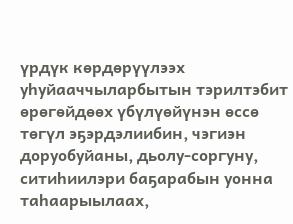үрдүк көрдөрүүлээх уһуйааччыларбытын тэрилтэбит өрөгөйдөөх үбүлүөйүнэн өссө төгүл эҕэрдэлиибин, чэгиэн доруобуйаны, дьолу-соргуну, ситиһиилэри баҕарабын уонна таһаарыылаах,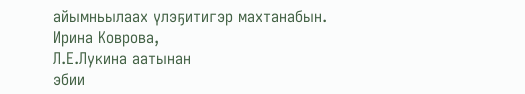айымньылаах үлэҕитигэр махтанабын.
Ирина Коврова,
Л.Е.Лукина аатынан
эбии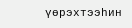үөрэхтээһин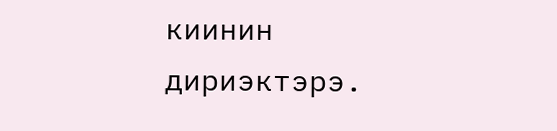киинин дириэктэрэ.